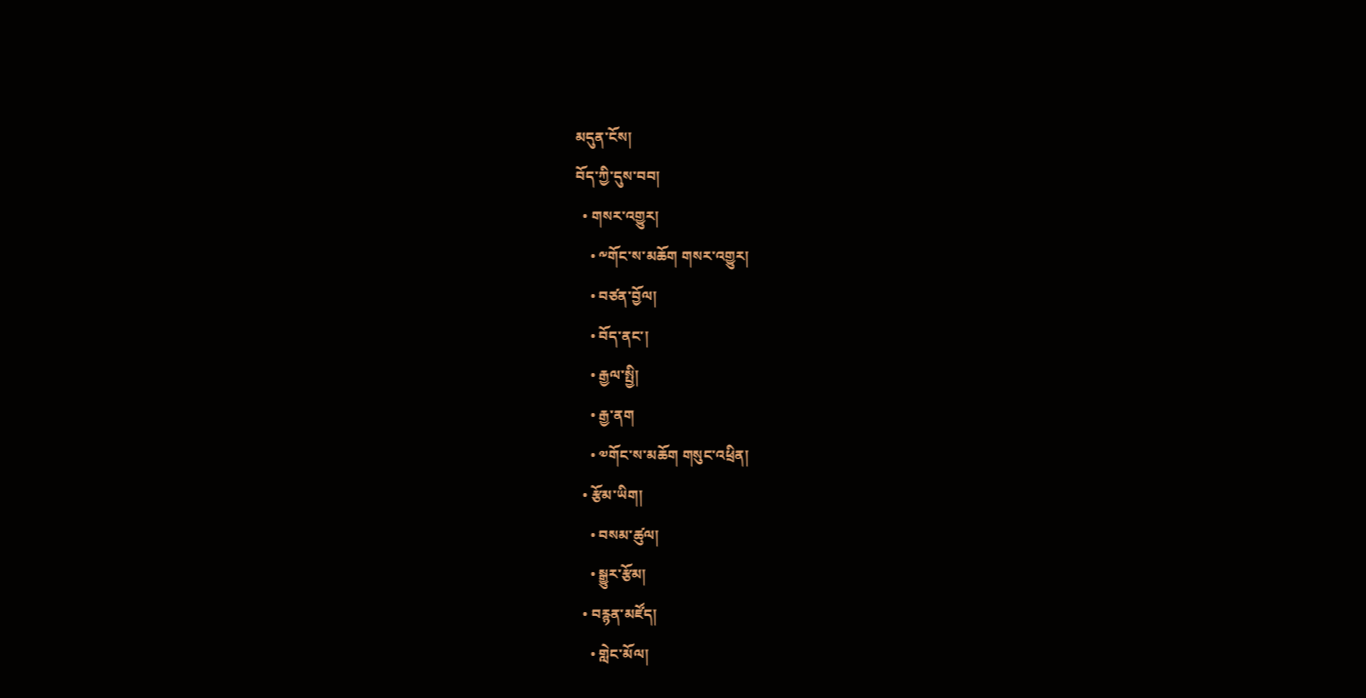མདུན་ངོས།
བོད་ཀྱི་དུས་བབ།
  • གསར་འགྱུར།
    • ༸གོང་ས་མཆོག གསར་འགྱུར།
    • བཙན་བྱོལ།
    • བོད་ནང་།
    • རྒྱལ་སྤྱི།
    • རྒྱ་ནག
    • ༧གོང་ས་མཆོག གསུང་འཕྲིན།
  • རྩོམ་ཡིག།
    • བསམ་ཚུལ།
    • སྒྱུར་རྩོམ།
  • བརྙན་མཛོད།
    • གླེང་མོལ།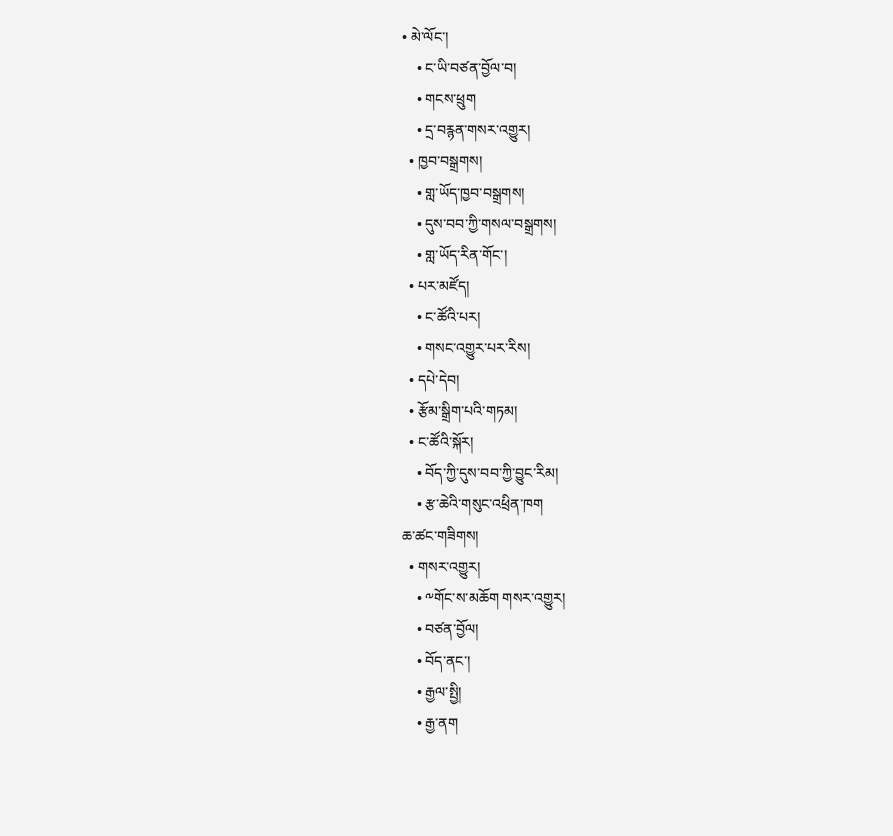• མེ་ལོང་།
    • ང་ཡི་བཙན་བྱོལ་བ།
    • གངས་ཕྲུག
    • དྲ་བརྙན་གསར་འགྱུར།
  • ཁྱབ་བསྒྲགས།
    • གླ་ཡོད་ཁྱབ་བསྒྲགས།
    • དུས་བབ་ཀྱི་གསལ་བསྒྲགས།
    • གླ་ཡོད་རིན་གོང་།
  • པར་མཛོད།
    • ང་ཚོའི་པར།
    • གསང་འགྱུར་པར་རིས།
  • དཔེ་དེབ།
  • རྩོམ་སྒྲིག་པའི་གཏམ།
  • ང་ཚོའི་སྐོར།
    • བོད་ཀྱི་དུས་བབ་ཀྱི་བྱུང་རིམ།
    • རྩ་ཆེའི་གསུང་འཕྲིན་ཁག
ཆ་ཚང་གཟིགས།
  • གསར་འགྱུར།
    • ༸གོང་ས་མཆོག གསར་འགྱུར།
    • བཙན་བྱོལ།
    • བོད་ནང་།
    • རྒྱལ་སྤྱི།
    • རྒྱ་ནག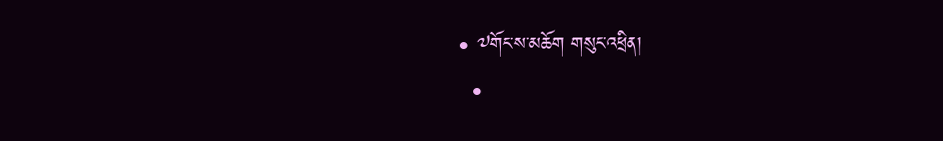• ༧གོང་ས་མཆོག གསུང་འཕྲིན།
  •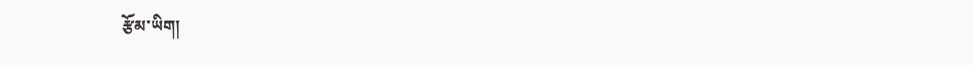རྩོམ་ཡིག།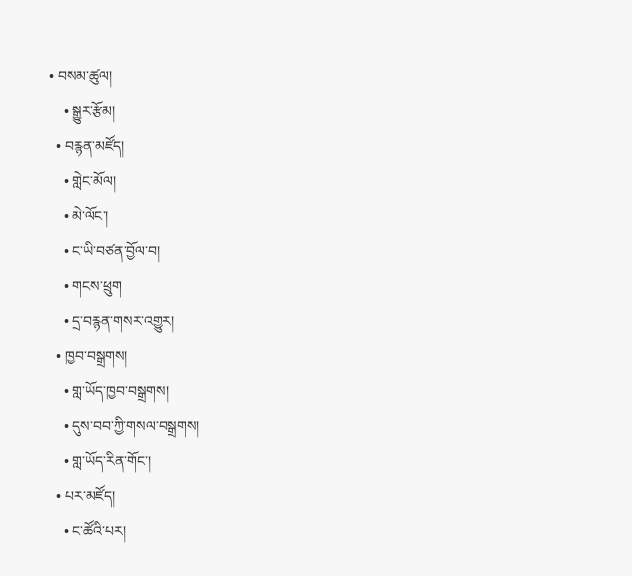• བསམ་ཚུལ།
    • སྒྱུར་རྩོམ།
  • བརྙན་མཛོད།
    • གླེང་མོལ།
    • མེ་ལོང་།
    • ང་ཡི་བཙན་བྱོལ་བ།
    • གངས་ཕྲུག
    • དྲ་བརྙན་གསར་འགྱུར།
  • ཁྱབ་བསྒྲགས།
    • གླ་ཡོད་ཁྱབ་བསྒྲགས།
    • དུས་བབ་ཀྱི་གསལ་བསྒྲགས།
    • གླ་ཡོད་རིན་གོང་།
  • པར་མཛོད།
    • ང་ཚོའི་པར།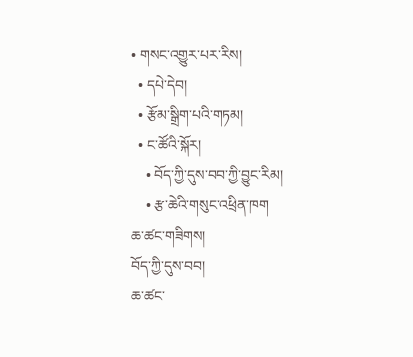• གསང་འགྱུར་པར་རིས།
  • དཔེ་དེབ།
  • རྩོམ་སྒྲིག་པའི་གཏམ།
  • ང་ཚོའི་སྐོར།
    • བོད་ཀྱི་དུས་བབ་ཀྱི་བྱུང་རིམ།
    • རྩ་ཆེའི་གསུང་འཕྲིན་ཁག
ཆ་ཚང་གཟིགས།
བོད་ཀྱི་དུས་བབ།
ཆ་ཚང་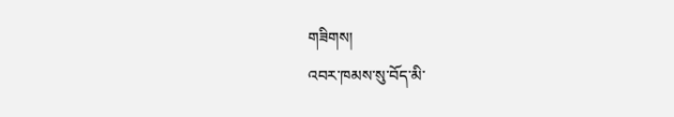གཟིགས།
འབར་ཁམས་སུ་བོད་མི་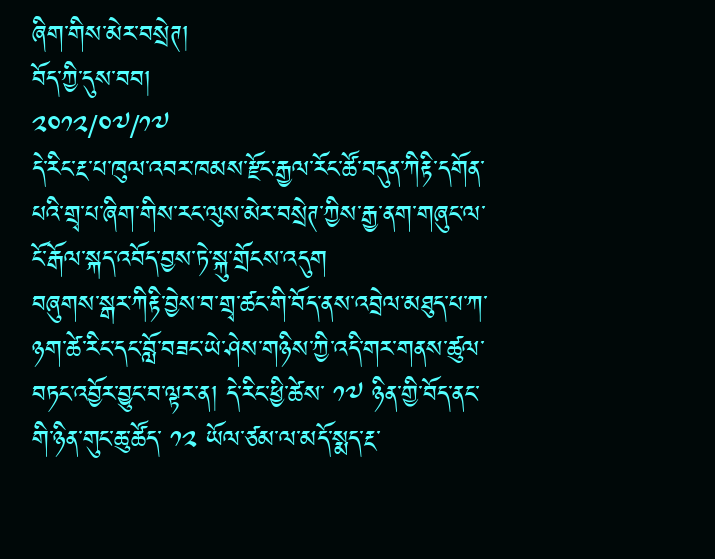ཞིག་གིས་མེར་བསྲེཊ།
བོད་ཀྱི་དུས་བབ།
༢༠༡༢/༠༧/༡༧
དེ་རིང་རྔ་པ་ཁུལ་འབར་ཁམས་རྫོང་རྒྱལ་རོང་ཚོ་བདུན་ཀིརྟི་དགོན་པའི་གྲྭ་པ་ཞིག་གིས་རང་ལུས་མེར་བསྲེཊ་ཀྱིས་རྒྱ་ནག་གཞུང་ལ་ངོ་རྒོལ་སྐད་འབོད་བྱས་ཏེ་སྐུ་གྲོངས་འདུག
བཞུགས་སྒར་ཀིརྟི་བྱེས་བ་གྲྭ་ཚང་གི་བོད་ནས་འབྲེལ་མཐུད་པ་ཀ་ཉག་ཚེ་རིང་དང་བློ་བཟང་ཡེ་ཤེས་གཉིས་ཀྱི་འདི་གར་གནས་ཚུལ་བཏང་འབྱོར་བྱུང་བ་ལྟར་ན། དེ་རིང་ཕྱི་ཚེས་ ༡༧ ཉིན་གྱི་བོད་ནང་གི་ཉིན་གུང་ཆུ་ཚོད་ ༡༢ ཡོལ་ཙམ་ལ་མདོ་སྨད་རྔ་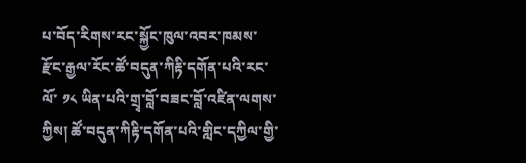པ་བོད་རིགས་རང་སྐྱོང་ཁུལ་འབར་ཁམས་རྫོང་རྒྱལ་རོང་ཚོ་བདུན་ཀིརྟི་དགོན་པའི་རང་ལོ་ ༡༨ ཡིན་པའི་གྲྭ་བློ་བཟང་བློ་འཛིན་ལགས་ཀྱིས། ཚོ་བདུན་ཀིརྟི་དགོན་པའི་གླིང་དཀྱིལ་གྱི་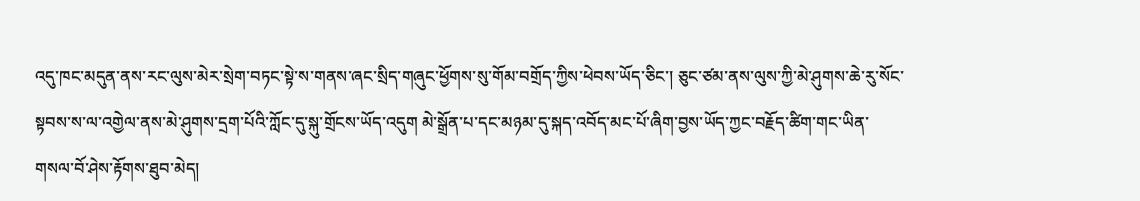འདུ་ཁང་མདུན་ནས་རང་ལུས་མེར་སྲེག་བཏང་སྟེ་ས་གནས་ཞང་སྲིད་གཞུང་ཕྱོགས་སུ་གོམ་བགྲོད་ཀྱིས་ཕེབས་ཡོད་ཅིང་། ཅུང་ཙམ་ནས་ལུས་ཀྱི་མེ་ཤུགས་ཆེ་རུ་སོང་སྟབས་ས་ལ་འགྱེལ་ནས་མེ་ཤུགས་དྲག་པོའི་ཀློང་དུ་སྐུ་གྲོངས་ཡོད་འདུག མེ་སྒྲོན་པ་དང་མཉམ་དུ་སྐད་འབོད་མང་པོ་ཞིག་བྱས་ཡོད་ཀྱང་བརྗོད་ཚིག་གང་ཡིན་གསལ་བོ་ཤེས་རྟོགས་ཐུབ་མེད།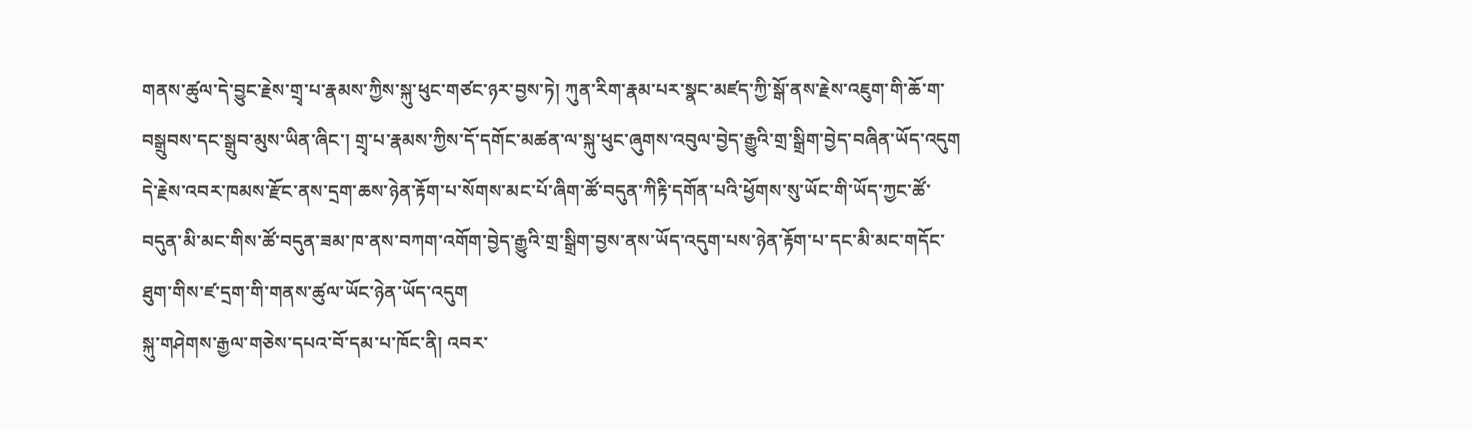གནས་ཚུལ་དེ་བྱུང་རྗེས་གྲྭ་པ་རྣམས་ཀྱིས་སྐུ་ཕུང་གཙང་ཉར་བྱས་ཏེ། ཀུན་རིག་རྣམ་པར་སྣང་མཛད་ཀྱི་སྒོ་ནས་རྗེས་འཇུག་གི་ཆོ་ག་བསྒྲུབས་དང་སྒྲུབ་མུས་ཡིན་ཞིང་། གྲྭ་པ་རྣམས་ཀྱིས་དོ་དགོང་མཚན་ལ་སྐུ་ཕུང་ཞུགས་འབུལ་བྱེད་རྒྱུའི་གྲ་སྒྲིག་བྱེད་བཞིན་ཡོད་འདུག  དེ་རྗེས་འབར་ཁམས་རྫོང་ནས་དྲག་ཆས་ཉེན་རྟོག་པ་སོགས་མང་པོ་ཞིག་ཚོ་བདུན་ཀིརྟི་དགོན་པའི་ཕྱོགས་སུ་ཡོང་གི་ཡོད་ཀྱང་ཚོ་བདུན་མི་མང་གིས་ཚོ་བདུན་ཟམ་ཁ་ནས་བཀག་འགོག་བྱེད་རྒྱུའི་གྲ་སྒྲིག་བྱས་ནས་ཡོད་འདུག་པས་ཉེན་རྟོག་པ་དང་མི་མང་གདོང་ཐུག་གིས་ཛ་དྲག་གི་གནས་ཚུལ་ཡོང་ཉེན་ཡོད་འདུག
སྐུ་གཤེགས་རྒྱལ་གཅེས་དཔའ་བོ་དམ་པ་ཁོང་ནི། འབར་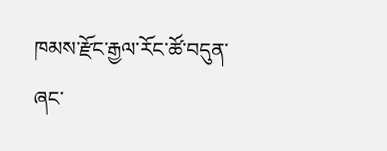ཁམས་རྫོང་རྒྱལ་རོང་ཚོ་བདུན་ཞང་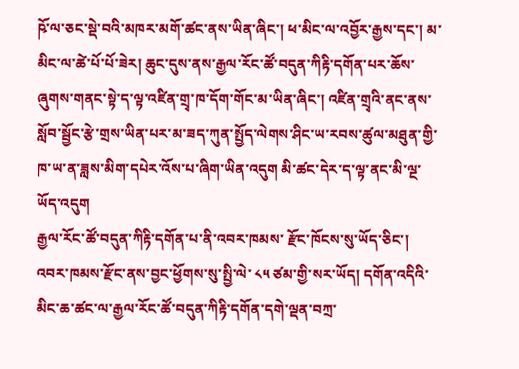ཥོ་ལ་ཅང་སྡེ་བའི་མཁར་མགོ་ཚང་ནས་ཡིན་ཞིང་། ཕ་མིང་ལ་འབྱོར་རྒྱས་དང་། མ་མིང་ལ་ཚེ་པོ་པོ་ཟེར། ཆུང་དུས་ནས་རྒྱལ་རོང་ཚོ་བདུན་ཀིརྟི་དགོན་པར་ཆོས་ཞུགས་གནང་སྟེ་ད་ལྟ་འཛིན་གྲྭ་ཁ་དོག་གོང་མ་ཡིན་ཞིང་། འཛིན་གྲྭའི་ནང་ནས་སློབ་སྦྱོང་རྩེ་གྲས་ཡིན་པར་མ་ཟད་ཀུན་སྤྱོད་ལེགས་ཤིང་ཡ་རབས་ཚུལ་མཐུན་གྱི་ཁ་ཡ་ན་ཟླས་མིག་དཔེར་འོས་པ་ཞིག་ཡིན་འདུག མི་ཚང་དེར་ད་ལྟ་ནང་མི་ལྔ་ཡོད་འདུག
རྒྱལ་རོང་ཚོ་བདུན་ཀིརྟི་དགོན་པ་ནི་འབར་ཁམས་ རྫོང་ཁོངས་སུ་ཡོད་ཅིང་། འབར་ཁམས་རྫོང་ནས་བྱང་ཕྱོགས་སུ་སྤྱི་ལེ་ ༨༥ ཙམ་གྱི་སར་ཡོད། དགོན་འདིའི་མིང་ཆ་ཚང་ལ་རྒྱལ་རོང་ཚོ་བདུན་ཀིརྟི་དགོན་དགེ་ལྡན་བཀྲ་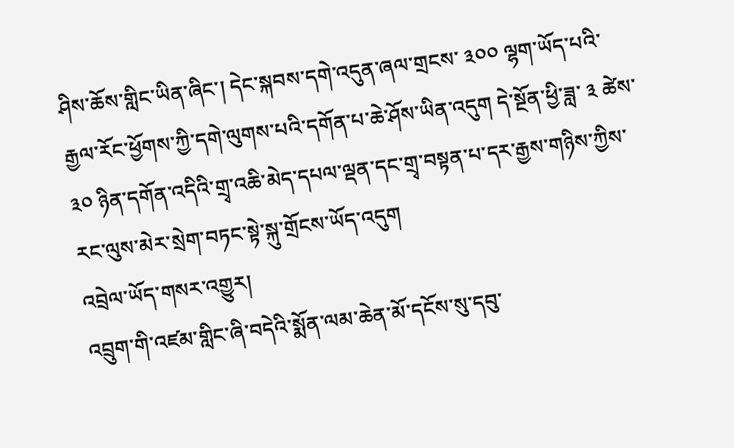ཤིས་ཆོས་གླིང་ཡིན་ཞིང་། དེང་སྐབས་དགེ་འདུན་ཞལ་གྲངས་ ༣༠༠ ལྷག་ཡོད་པའི་རྒྱལ་རོང་ཕྱོགས་ཀྱི་དགེ་ལུགས་པའི་དགོན་པ་ཆེ་ཤོས་ཡིན་འདུག དེ་སྔོན་ཕྱི་ཟླ་ ༣ ཚེས་ ༣༠ ཉིན་དགོན་འདིའི་གྲྭ་འཆི་མེད་དཔལ་ལྡན་དང་གྲྭ་བསྟན་པ་དར་རྒྱས་གཉིས་ཀྱིས་རང་ལུས་མེར་སྲེག་བཏང་སྟེ་སྐུ་གྲོངས་ཡོད་འདུག
འབྲེལ་ཡོད་གསར་འགྱུར།
འབྲུག་གི་འཛམ་གླིང་ཞི་བདེའི་སྨོན་ལམ་ཆེན་མོ་དངོས་སུ་དབུ་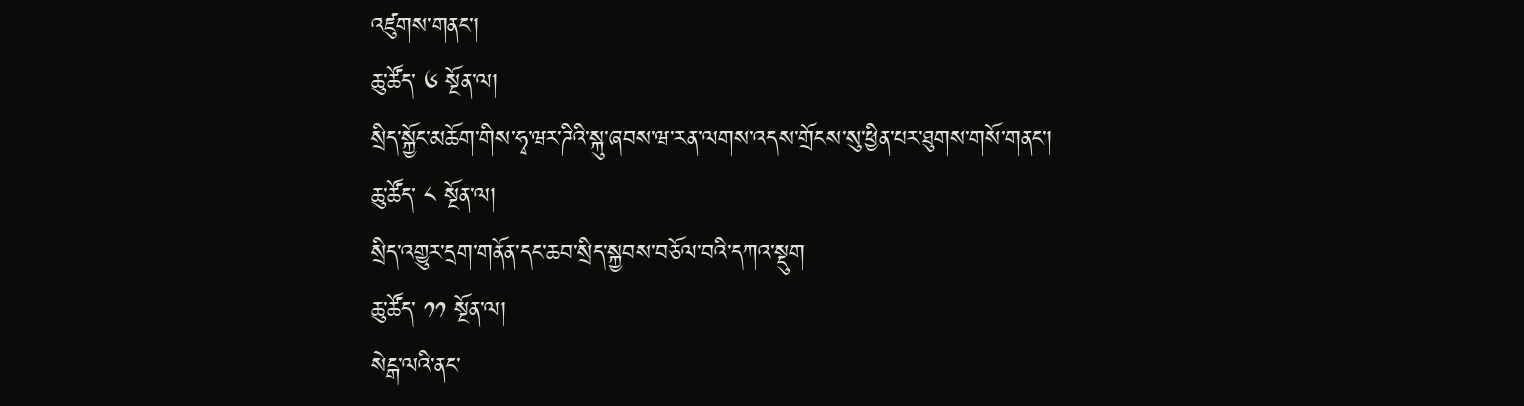འཛུགས་གནང་།
ཆུ་ཚོད་ ༦ སྔོན་ལ།
སྲིད་སྐྱོང་མཆོག་གིས་ཧྭ་ཝར་ཌིའི་སྐུ་ཞབས་ཝ་རན་ལགས་འདས་གྲོངས་སུ་ཕྱིན་པར་ཐུགས་གསོ་གནང་།
ཆུ་ཚོད་ ༨ སྔོན་ལ།
སྲིད་འགྱུར་དྲག་གནོན་དང་ཆབ་སྲིད་སྐྱབས་བཅོལ་བའི་དཀའ་སྡུག
ཆུ་ཚོད་ ༡༡ སྔོན་ལ།
སེངྒ་ལའི་ནང་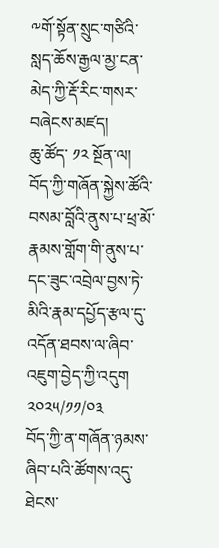༸གོ་སྟོན་སྲུང་གཙིའི་སླད་ཆོས་རྒྱལ་མྱ་ངན་མེད་ཀྱི་རྡོ་རིང་གསར་བཞེངས་མཛད།
ཆུ་ཚོད་ ༡༢ སྔོན་ལ།
བོད་ཀྱི་གཞོན་སྐྱེས་ཚོའི་བསམ་བློའི་ནུས་པ་ཕྲ་མོ་རྣམས་གློག་གི་ནུས་པ་དང་ཟུང་འབྲེལ་བྱས་ཏེ་མིའི་རྣམ་དཔྱོད་རྩལ་དུ་འདོན་ཐབས་ལ་ཞིབ་འཇུག་བྱེད་ཀྱི་འདུག
༢༠༢༥/༡༡/༠༣
བོད་ཀྱི་ན་གཞོན་ཉམས་ཞིབ་པའི་ཚོགས་འདུ་ཐེངས་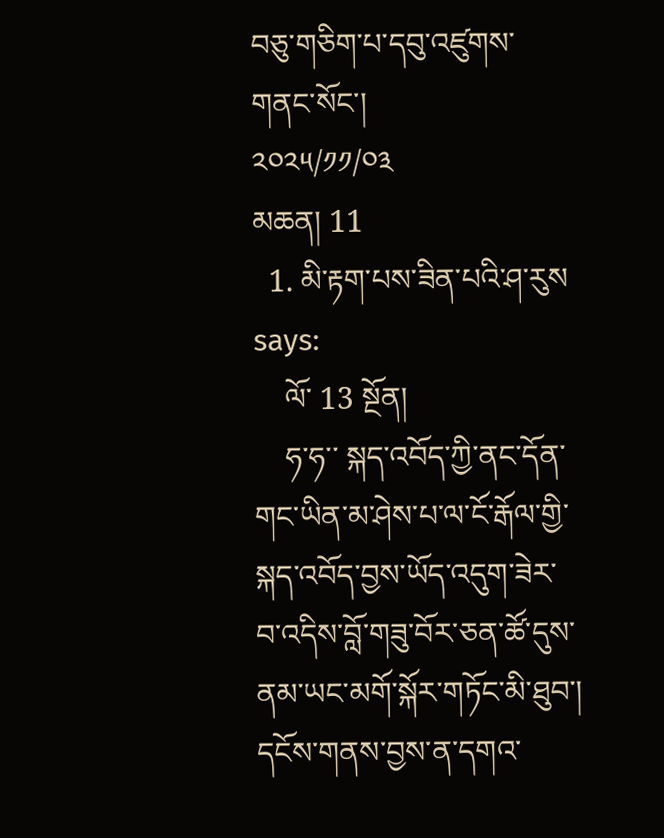བཅུ་གཅིག་པ་དབུ་འཛུགས་གནང་སོང་།
༢༠༢༥/༡༡/༠༣
མཆན། 11
  1. མི་རྟག་པས་ཟིན་པའི་ཤ་རུས says:
    ལོ་ 13 སྔོན།
    ཧ་ཧ་་ སྐད་འབོད་ཀྱི་ནང་དོན་གང་ཡིན་མ་ཤེས་པ་ལ་ངོ་རྒོལ་གྱི་སྐད་འབོད་བྱས་ཡོད་འདུག་ཟེར་བ་འདིས་བློ་གཟུ་བོར་ཅན་ཚོ་དུས་ནམ་ཡང་མགོ་སྐོར་གཏོང་མི་ཐུབ་། དངོས་གནས་བྱས་ན་དགའ་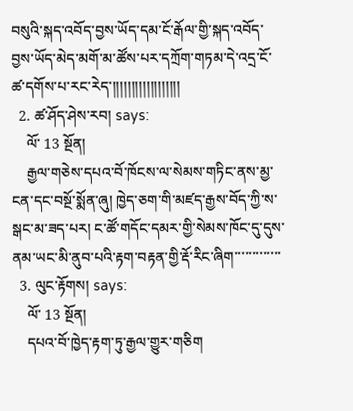བསུའི་སྐད་འབོད་བྱས་ཡོད་དམ་ངོ་རྒོལ་གྱི་སྐད་འབོད་བྱས་ཡོད་མེད་མགོ་མ་ཚོས་པར་དཀྲོག་གཏམ་དེ་འདྲ་ངོ་ཚ་དགོས་པ་རང་རེད་།།།།།།།།།།།།།།།།།།
  2. ཚ་ཤོད་ཤེས་རབ། says:
    ལོ་ 13 སྔོན།
    རྒྱལ་གཅེས་དཔའ་བོ་ཁོངས་ལ་སེམས་གཏིང་ནས་མྱ་ངན་དང་བསྔོ་སྨོན་ཞུ། ཁྱེད་ཅག་གི་མཛད་རྒྱས་བོད་ཀྱི་ས་སྒང་མ་ཟད་པར། ང་ཚོ་གདོང་དམར་གྱི་སེམས་ཁོང་དུ་དུས་ནམ་ཡང་མི་ནུབ་པའི་རྟག་བརྟན་གྱི་རྡོ་རིང་ཞིག་་་་་་་་་་་་་
  3. ལུང་རྟོགས། says:
    ལོ་ 13 སྔོན།
    དཔའ་བོ་ཁྱེད་རྟག་ཏུ་རྒྱལ་གྱུར་གཅིག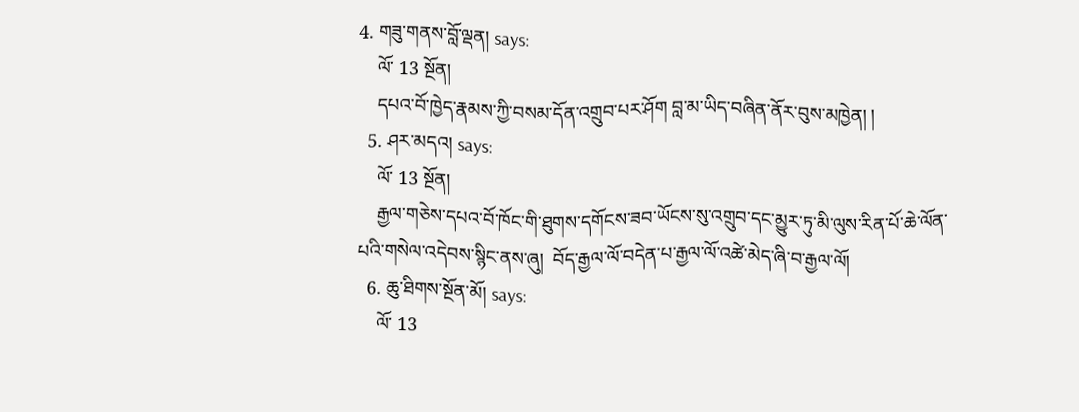4. གཟུ་གནས་བློ་ལྡན། says:
    ལོ་ 13 སྔོན།
    དཔའ་བོ་ཁྱེད་རྣམས་ཀྱི་བསམ་དོན་འགྲུབ་པར་ཤོག བླ་མ་ཡིད་བཞིན་ནོར་བུས་མཁྱེན། །
  5. ཤར་མདའ། says:
    ལོ་ 13 སྔོན།
    རྒྱལ་གཅེས་དཔའ་བོ་ཁོང་གི་ཐུགས་དགོངས་ཟབ་ཡོངས་སུ་འགྲུབ་དང་མྱུར་ཏུ་མི་ལུས་རིན་པོ་ཆེ་ལོན་པའི་གསེལ་འདེབས་སྙིང་ནས་ཞུ།  བོད་རྒྱལ་ལོ་བདེན་པ་རྒྱལ་ལོ་འཚེ་མེད་ཞི་བ་རྒྱལ་ལོ།
  6. ཆུ་ཐིགས་སྔོན་མོ། says:
    ལོ་ 13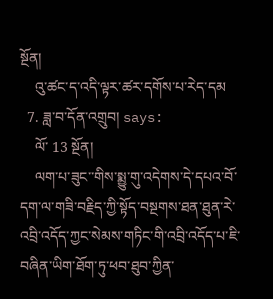སྔོན།
    འུ་ཚང་ད་འདི་ལྟར་ཚར་དགོས་པ་རེད་དམ
  7. ཟླ་བ་དོན་འགྲུབ། says:
    ལོ་ 13 སྔོན།
    ལག་པ་ཟུང་་གིས་སྨྱུ་གུ་འདེགས་དེ་དཔའ་བོ་དག་ལ་གཟི་བརྗིད་ཀྱི་སྟོད་བསྔགས་ཐན་ཐུན་རེ་འབྲི་འདོད་ཀྱང་སེམས་གཏིང་གི་འབྲི་འདོད་པ་ཇི་བཞིན་ཡིག་ཐོག་ཏུ་ཕབ་ཐུབ་ཀྱིན་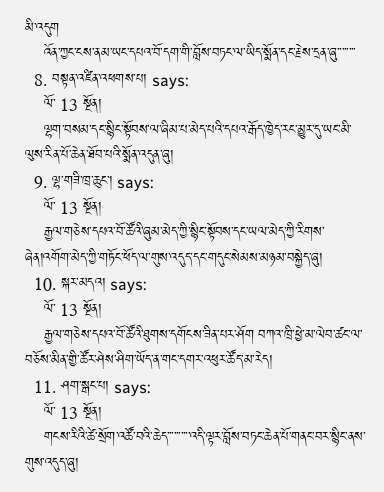མི་འདུག
    འོན་ཀྱང་ངས་ནམ་ཡང་དཔའ་བོ་དག་གི་བློས་བཏང་ལ་ཡིད་སྨོན་དང་རྗེས་དྲན་ཞུ་་་་་་་་
  8. བསྟན་འཛིན་འཕགས་པ། says:
    ལོ་ 13 སྔོན།
    ལྷག་བསམ་དང་སྙིང་སྟོབས་ལ་ཞིམ་པ་མེད་པའི་དཔའ་རྒོད་ཁྱེད་རང་མྱུར་དུ་ཡང་མི་ལུས་རིན་པོ་ཆེན་ཐོབ་པའི་སྨོན་འདུན་ཞུ།
  9. ལྷ་གཟི་ཁྲ་ཆུང་། says:
    ལོ་ 13 སྔོན།
    རྒྱལ་གཅེས་དཔའ་བོ་ཚོའི་ཞུམ་མེད་ཀྱི་སྙིང་སྟོབས་དང་ཡལ་མེད་ཀྱི་རིགས་ཞེན།འགོག་མེད་ཀྱི་གཏོང་ཕོད་ལ་གུས་འདུད་དང་གདུང་སེམས་མཉམ་བསྐྱེད་ཞུ།
  10. སྐར་མདའ། says:
    ལོ་ 13 སྔོན།
    རྒྱལ་གཅེས་དཔའ་བོ་ཚོའི་ཐུགས་དགོངས་ཟིན་པར་ཤོག བཀའ་ཁྲི་ཕྱེ་མ་ལེབ་ཚང་ལ་བཅོས་མིན་གྱི་ཚོར་ཤེས་ཤིག་ཡོད་ན་གང་དགར་འཕུར་ཚོད་མ་རེད།
  11. ཤག་སྒང་པ། says:
    ལོ་ 13 སྔོན།
    གངས་རིའི་ཚེ་སྲོག་འཚོ་བའི་ཆེད་་་་་་་་་་འདི་ལྟར་བློས་བཏང་ཆེན་པོ་གནང་བར་སྙིང་ནས་གུས་འདུད་ཞུ།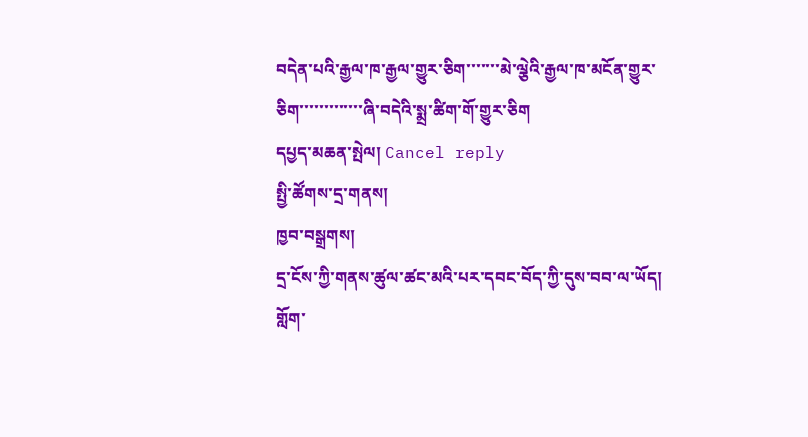བདེན་པའི་རྒྱལ་ཁ་རྒྱལ་གྱུར་ཅིག་་་་་་་མེ་ལྕེའི་རྒྱལ་ཁ་མངོན་གྱུར་ཅིག་་་་་་་་་་་་་ཞི་བདེའི་སྨྲ་ཚིག་གོ་གྱུར་ཅིག
དཔྱད་མཆན་སྤེལ། Cancel reply
སྤྱི་ཚོགས་དྲ་གནས།
ཁྱབ་བསྒྲགས།
དྲ་ངོས་ཀྱི་གནས་ཚུལ་ཚང་མའི་པར་དབང་བོད་ཀྱི་དུས་བབ་ལ་ཡོད།
གློག་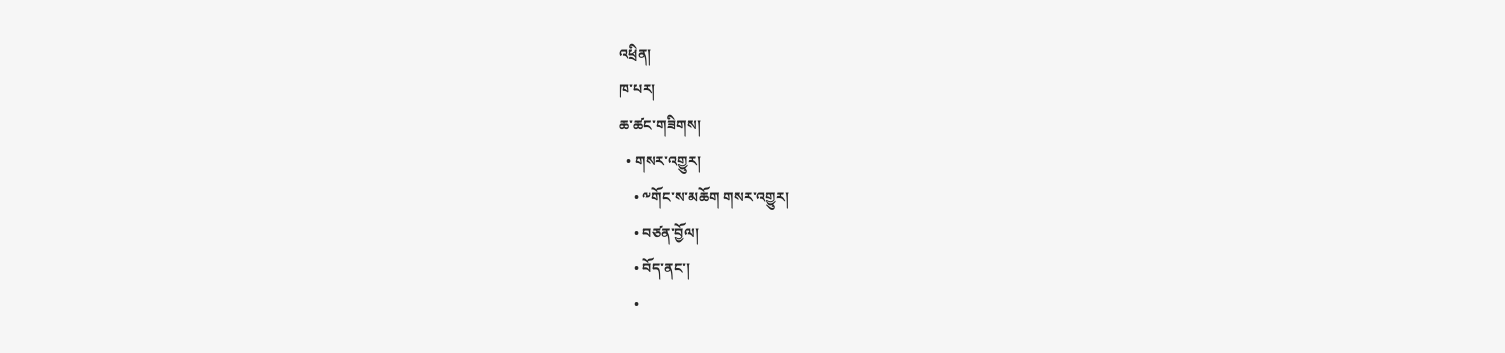འཕྲིན།
ཁ་པར།
ཆ་ཚང་གཟིགས།
  • གསར་འགྱུར།
    • ༸གོང་ས་མཆོག གསར་འགྱུར།
    • བཙན་བྱོལ།
    • བོད་ནང་།
    •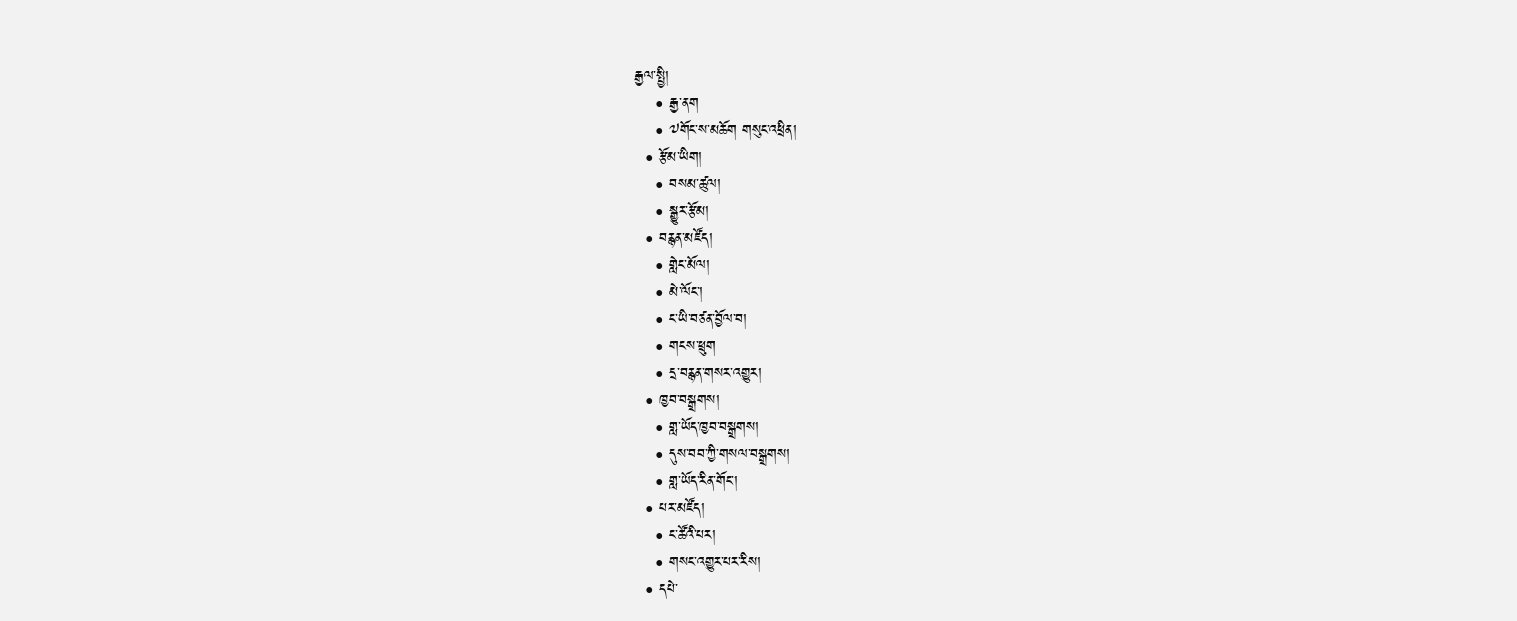རྒྱལ་སྤྱི།
    • རྒྱ་ནག
    • ༧གོང་ས་མཆོག གསུང་འཕྲིན།
  • རྩོམ་ཡིག།
    • བསམ་ཚུལ།
    • སྒྱུར་རྩོམ།
  • བརྙན་མཛོད།
    • གླེང་མོལ།
    • མེ་ལོང་།
    • ང་ཡི་བཙན་བྱོལ་བ།
    • གངས་ཕྲུག
    • དྲ་བརྙན་གསར་འགྱུར།
  • ཁྱབ་བསྒྲགས།
    • གླ་ཡོད་ཁྱབ་བསྒྲགས།
    • དུས་བབ་ཀྱི་གསལ་བསྒྲགས།
    • གླ་ཡོད་རིན་གོང་།
  • པར་མཛོད།
    • ང་ཚོའི་པར།
    • གསང་འགྱུར་པར་རིས།
  • དཔེ་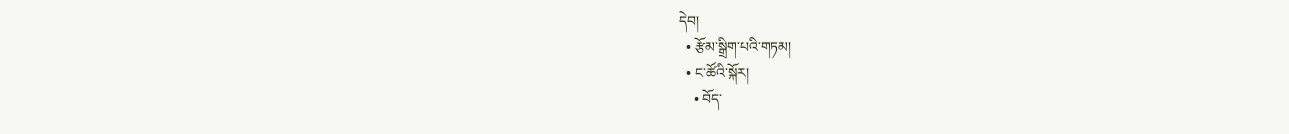དེབ།
  • རྩོམ་སྒྲིག་པའི་གཏམ།
  • ང་ཚོའི་སྐོར།
    • བོད་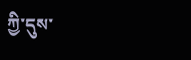ཀྱི་དུས་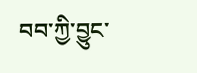བབ་ཀྱི་བྱུང་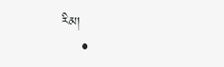རིམ།
    •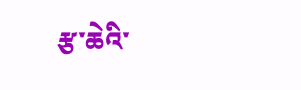རྩ་ཆེའི་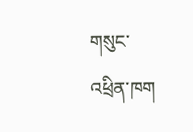གསུང་འཕྲིན་ཁག